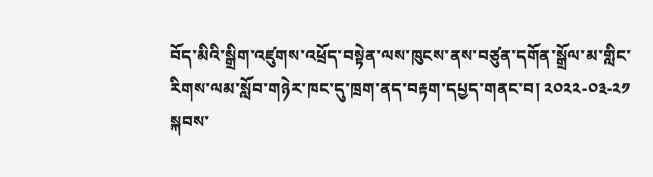བོད་མིའི་སྒྲིག་འཛུགས་འཕྲོད་བསྟེན་ལས་ཁུངས་ནས་བཙུན་དགོན་སྒྲོལ་མ་གླིང་རིགས་ལམ་སློབ་གཉེར་ཁང་དུ་ཁྲག་ནད་བརྟག་དཔྱད་གནང་བ། ༢༠༢༢-༠༣-༢༡
སྐབས་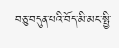བཅུ་བདུན་པའི་བོད་མི་མང་སྤྱི་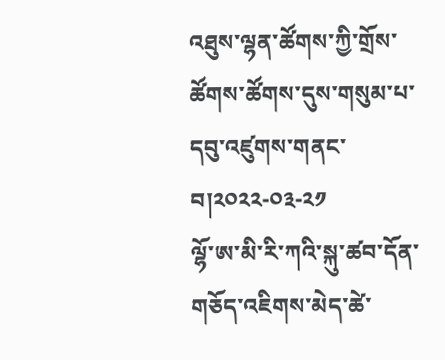འཐུས་ལྷན་ཚོགས་ཀྱི་གྲོས་ཚོགས་ཚོགས་དུས་གསུམ་པ་དབུ་འཛུགས་གནང་བ།༢༠༢༢-༠༣-༢༡
ལྷོ་ཨ་མི་རི་ཀའི་སྐུ་ཚབ་དོན་གཅོད་འཇིགས་མེད་ཚེ་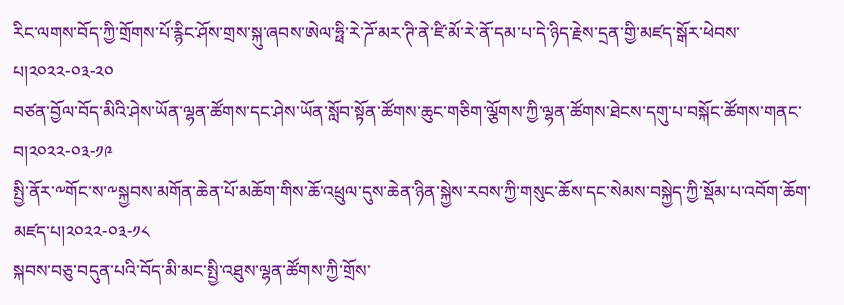རིང་ལགས་བོད་ཀྱི་གྲོགས་པོ་རྙིང་ཤོས་གྲས་སྐུ་ཞབས་ཨེལ་ཧྥི་རེ་ཌོ་མར་ཊི་ནེ་ཛི་མོ་རེ་ནོ་དམ་པ་དེ་ཉིད་རྗེས་དྲན་གྱི་མཛད་སྒོར་ཕེབས་པ།༢༠༢༢-༠༣-༢༠
བཙན་བྱོལ་བོད་མིའི་ཤེས་ཡོན་ལྷན་ཚོགས་དང་ཤེས་ཡོན་སློབ་སྟོན་ཚོགས་ཆུང་གཅིག་ལྕོགས་ཀྱི་ལྷན་ཚོགས་ཐེངས་དགུ་པ་བསྐོང་ཚོགས་གནང་བ།༢༠༢༢-༠༣-༡༩
སྤྱི་ནོར་༸གོང་ས་༸སྐྱབས་མགོན་ཆེན་པོ་མཆོག་གིས་ཆོ་འཕྲུལ་དུས་ཆེན་ཉིན་སྐྱེས་རབས་ཀྱི་གསུང་ཆོས་དང་སེམས་བསྐྱེད་ཀྱི་སྡོམ་པ་འབོག་ཆོག་མཛད་པ།༢༠༢༢-༠༣-༡༨
སྐབས་བཅུ་བདུན་པའི་བོད་མི་མང་སྤྱི་འཐུས་ལྷན་ཚོགས་ཀྱི་གྲོས་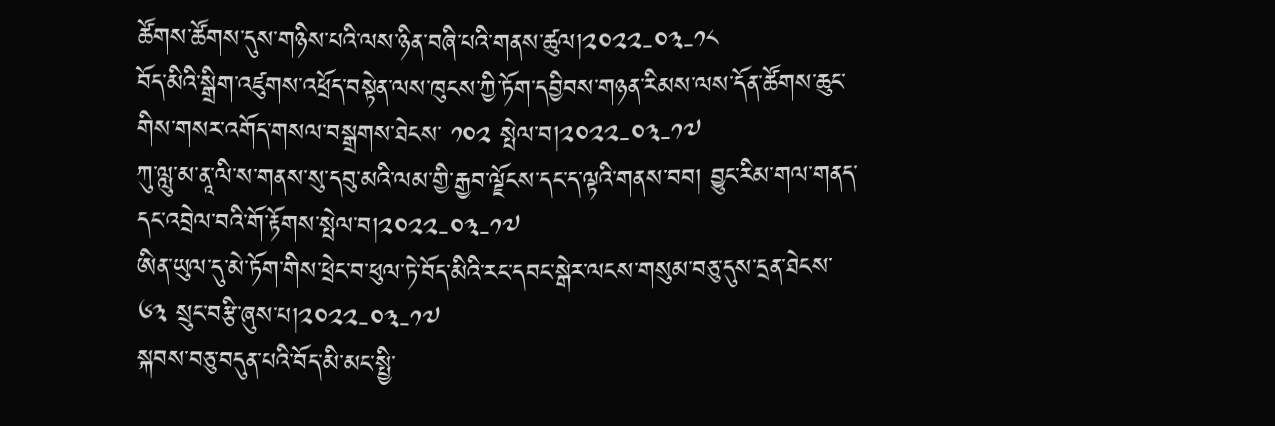ཚོགས་ཚོགས་དུས་གཉིས་པའི་ལས་ཉིན་བཞི་པའི་གནས་ཚུལ།༢༠༢༢-༠༣-༡༨
བོད་མིའི་སྒྲིག་འཛུགས་འཕྲོད་བསྟེན་ལས་ཁུངས་ཀྱི་ཏོག་དབྱིབས་གཉན་རིམས་ལས་དོན་ཚོགས་ཆུང་གིས་གསར་འགོད་གསལ་བསྒྲགས་ཐེངས་ ༡༠༢ སྤེལ་བ།༢༠༢༢-༠༣-༡༧
ཀུ་ལླུ་མ་ནཱ་ལི་ས་གནས་སུ་དབུ་མའི་ལམ་གྱི་རྒྱབ་ལྗོངས་དང་ད་ལྟའི་གནས་བབ། བྱུང་རིམ་གལ་གནད་དང་འབྲེལ་བའི་གོ་རྟོགས་སྤེལ་བ།༢༠༢༢-༠༣-༡༧
ཨིན་ཡུལ་དུ་མེ་ཏོག་གིས་ཕྲེང་བ་ཕུལ་ཏེ་བོད་མིའི་རང་དབང་སྒེར་ལངས་གསུམ་བཅུ་དུས་དྲན་ཐེངས་ ༦༣ སྲུང་བརྩི་ཞུས་པ།༢༠༢༢-༠༣-༡༧
སྐབས་བཅུ་བདུན་པའི་བོད་མི་མང་སྤྱི་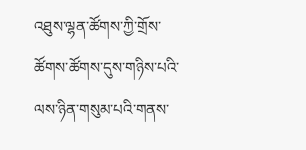འཐུས་ལྷན་ཚོགས་ཀྱི་གྲོས་ཚོགས་ཚོགས་དུས་གཉིས་པའི་ལས་ཉིན་གསུམ་པའི་གནས་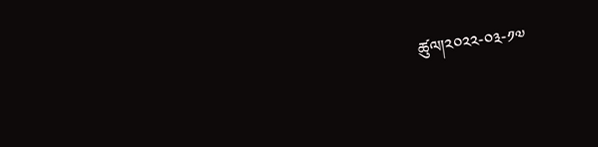ཚུལ།༢༠༢༢-༠༣-༡༧